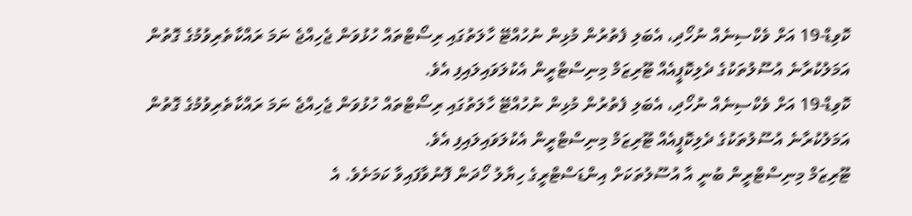ކޮވިޑް-19 އަށް ވެކްސިނެއް ނުހޯދި، އެބަލި ފެތުރުން މުޅިން ނުހުއްޓޭ ހާލަތުގައި ރިސޯޓްތައް ހުޅުވަން ޖެހިއްޖެ ނަމަ ރައްކާތެރިވުމުގެ ގޮތުން އަމަލުކުރާނެ އުސޫލުތަކުގެ ދެލިކޮޕީއެއް ޓޫރިޒަމް މިނިސްޓްރީން އެކުލަވައިލައިފި އެވެ.
ކޮވިޑް-19 އަށް ވެކްސިނެއް ނުހޯދި، އެބަލި ފެތުރުން މުޅިން ނުހުއްޓޭ ހާލަތުގައި ރިސޯޓްތައް ހުޅުވަން ޖެހިއްޖެ ނަމަ ރައްކާތެރިވުމުގެ ގޮތުން އަމަލުކުރާނެ އުސޫލުތަކުގެ ދެލިކޮޕީއެއް ޓޫރިޒަމް މިނިސްޓްރީން އެކުލަވައިލައިފި އެވެ.
ޓޫރިޒަމް މިނިސްޓްރީން ބުނީ އާ އުސޫލުތަކަށް އިންޑަސްޓްރީގެ ހިޔާލު ހޯދަން ފޮނުވާފައިވާ ކަމަށެވެ. އެ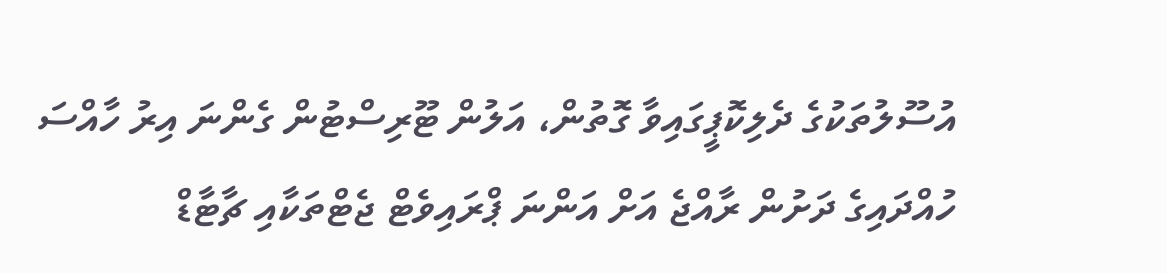އުސޫލުތަކުގެ ދެލިކޮޕީގައިވާ ގޮތުން، އަލުން ޓޫރިސްޓުން ގެންނަ އިރު ހާއްސަ ހުއްދައިގެ ދަށުން ރާއްޖެ އަށް އަންނަ ޕްރައިވެޓް ޖެޓްތަކާއި ޗާޓާޑް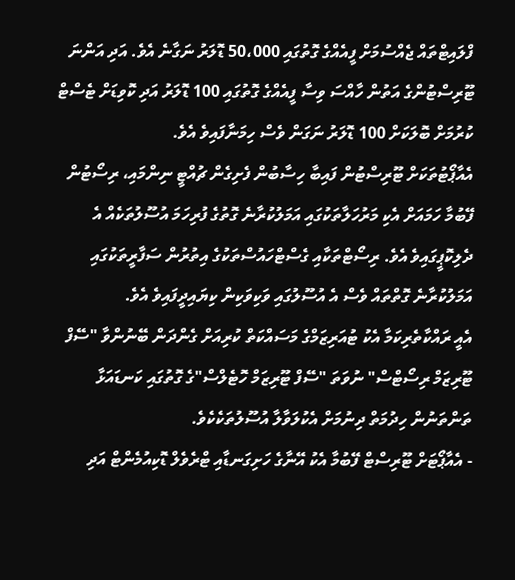ފްލައިޓްތައް ޖެއްސުމަށް ފީއެއްގެ ގޮތުގައި 50،000 ޑޮލަރު ނަގާނެ އެވެ. އަދި އަންނަ ޓޫރިސްޓުންގެ އަތުން ހާއްސަ ވިސާ ފީއެއްގެ ގޮތުގައި 100 ޑޮލަރު އަދި ކޮވިޑަށް ޓެސްޓް ކުރުމަށް ބޮލަކަށް 100 ޑޮލަރު ނަގަން ވެސް ހިމަނާފައިވެ އެވެ.
އެއާޕޯޓުތަކަށް ޓޫރިސްޓުން ފައިބާ ހިސާބުން ފެށިގެން ޗުއްޓީ ނިންމައި، ރިސޯޓުން ފޭބުމާ ހަމައަށް އެކި މަރުހަލާތަކުގައި އަމަލުކުރާނެ ގޮތުގެ ފުރިހަމަ އުސޫލުތަކެއް އެ ދެލިކޮޕީގައިވެ އެވެ. ރިސޯޓްތަކާއި ގެސްޓްހައުސްތަކުގެ އިތުރުން ސަފާރީތަކުގައި އަމަލުކުރާނެ ގޮތްތައް ވެސް އެ އުސޫލުގައި ވަކިވަކިން ކިޔައިދީފައިވެ އެވެ.
އެއީ ރައްކާތެރިކަމާ އެކު ޓުއަރިޒަމްގެ މަސައްކަތް ކުރިއަށް ގެންދަން ބޭނުންވާ "ސޭފް ޓޫރިޒަމް ރިސޯޓްސް" ނުވަތަ "ސޭފް ޓޫރިޒަމް ހޮޓެލްސް"ގެ ގޮތުގައި ކަނޑައަޅާ ތަންތަނުން ހިދުމަތް ދިނުމަށް އެކުލަވާލާ އުސޫލުތަކެކެވެ.
- އެއާޕޯޓަށް ޓޫރިސްޓް ފޭބުމާ އެކު އޭނާގެ ހަށިގަނޑާއި ޓްރެވެލް ޑޮކިއުމެންޓް އަދި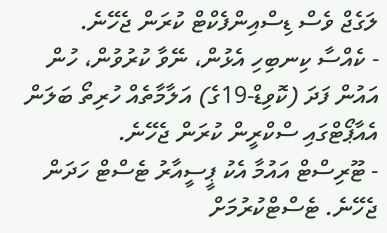ލަގެޖް ވެސް ޑިސްއިންފެކްޓް ކުރަން ޖެހޭނެ.
- ކެއްސާ ކިނބިހި އެޅުން، ނޭވާ ކުރުވުން، ހުން އައުން ފަދަ (ކޮވިޑް-19ގެ) އަލާމާތެއް ހުރިތޯ ބަލަން އެއާޕޯޓްގައި ސްކްރީން ކުރަން ޖެހޭނެ.
- ޓޫރިސްޓް އައުމާ އެކު ޕީސީއާރު ޓެސްޓް ހަދަން ޖެހޭނެ. ޓެސްޓްކުރުމަށް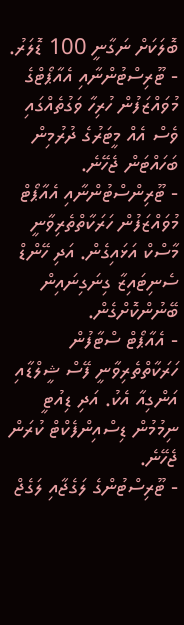ބޮލަކަށް ނަގާނީ 100 ޑޮލަރު.
- ޓޫރިސްޓުންނާއި އެއާޕޯޓްގެ މުވައްޒަފުން ހުރިހާ ވަގުތެއްގައި ވެސް އެއް މީޓަރުގެ ދުރުމިން ބަހައްޓަން ޖެހޭނެ.
- ޓޫރިންސްޓުންނާއި އެއާޕޯޓް މުވައްޒަފުން ހަރަކާތްތެރިވާނީ މާސްކް އަޅައިގެން. އަދި ހޭންޑް ސެނިޓައިޒާ ގިނަގިނައިން ބޭނުންކޮށްގެން.
- އެއާޕޯޓް ސްޓާފުން ހަރަކާތްތެރިވާނީ ފޭސް ޝީލްޑާއި އަންގިއާ އެކު. އަދި ޑިއުޓީ ނިމުމުން ޑިސްއިންފެކްޓް ކުރަން ޖެހޭނެ.
- ޓޫރިސްޓުންގެ ލަގެޖާއި ލަގެޖް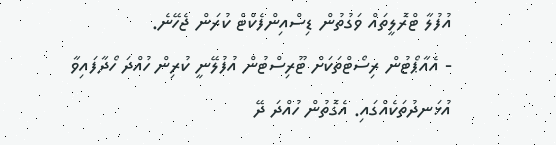އުފުލާ ޓްރޮލީތައް ވަގުތުން ޑިސްއިންފެކްޓް ކުރަން ޖެހޭނެ.
- އެއާޕޯޓުން ރިސޯޓްތަކަށް ޓޫރިސްޓުން އުފުލޭނީ ކުރިން ހުއްދަ ހޯދާފައިވާ އުޅަނދުތަކެއްގައި. އެގޮތުން ހުއްދަ ދޭ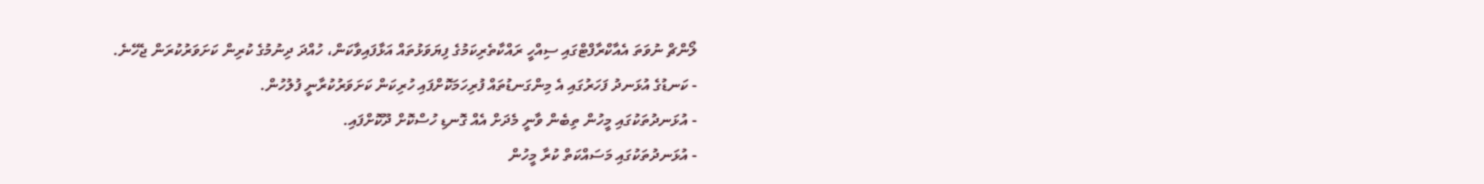ލޯންޗް ނުވަތަ އެއާކްރާފްޓްގައި ސިއްހީ ރައްކާތެރިކަމުގެ ފިޔަވަޅުތައް އަޅާފައިވާކަން، ހުއްދަ ދިނުމުގެ ކުރިން ކަށަވަރުކުރަން ޖެހޭނެ.
- ކަނޑުގެ އުޅަނދު ފަހަރުގައި އެ މިންގަނޑުތައް ފުރިހަމަކޮށްފައި ހުރިކަން ކަށަވަރުކުރާނީ ފުލުހުން.
- އުޅަނދުތަކުގައި މީހުން ތިބެން ވާނީ މެދަށް އެއް ގޮނޑި ހުސްކޮށް ދޫކޮށްފައި.
- އުޅަނދުތަކުގައި މަސައްކަތް ކުރާ މީހުން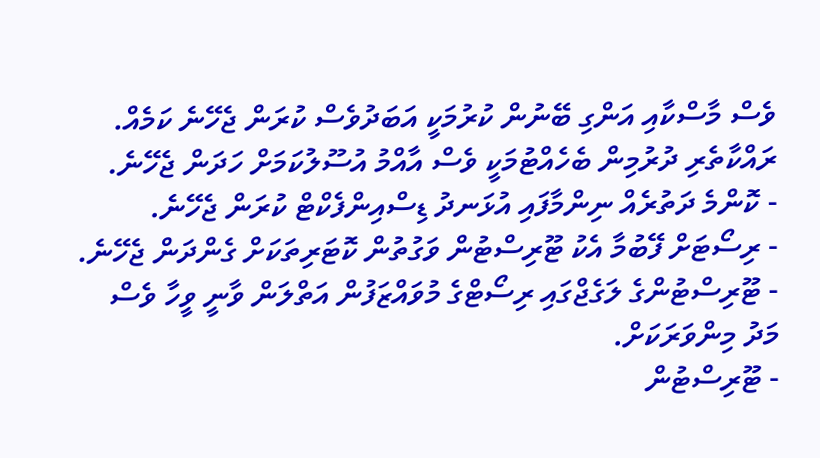ވެސް މާސްކާއި އަންގި ބޭނުން ކުރުމަކީ އަބަދުވެސް ކުރަން ޖެހޭނެ ކަމެއް. ރައްކާތެރި ދުރުމިން ބެހެއްޓުމަކީ ވެސް އާއްމު އުސޫލުކަމަށް ހަދަން ޖެހޭނެ.
- ކޮންމެ ދަތުރެއް ނިންމާފައި އުޅަނދު ޑިސްއިންފެކްޓް ކުރަން ޖެހޭނެ.
- ރިސޯޓަށް ފޭބުމާ އެކު ޓޫރިސްޓުން ވަގުތުން ކޮޓަރިތަކަށް ގެންދަން ޖެހޭނެ.
- ޓޫރިސްޓުންގެ ލަގެޖްގައި ރިސޯޓްގެ މުވައްޒަފުން އަތްލަން ވާނީ ވީހާ ވެސް މަދު މިންވަރަކަށް.
- ޓޫރިސްޓުން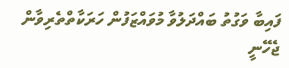ފައިބާ ވަގުތު ބައްދަލުވާ މުވައްޒަފުން ހަރަކާތްތެރިވާން ޖެހޭނީ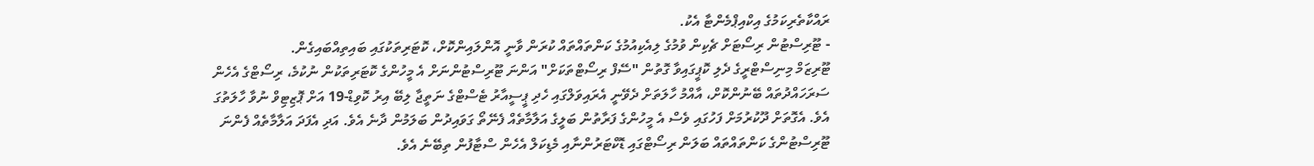ރައްކާތެރިކަމުގެ އިކްއިޕްމެންޓާ އެކު.
- ޓޫރިސްޓުން ރިސޯޓަށް ޗެކިން ވުމުގެ ލިއެކިއުމުގެ ކަންތައްތައް ކުރަން ވާނީ އޮންލައިންކޮށް، ކޮޓަރިތަކުގައި ބައިތިއްބައިގެން.
ޓޫރިޒަމް މިނިސްޓްރީގެ ދެލި ކޮޕީގައިވާ ގޮތުން "ސޭފް ރިސޯޓްތަކަށް" އަންނަ ޓޫރިސްޓުންނަށް އެ މީހުންގެ ކޮޓަރިތަކުން ނުކުމެ، ރިސޯޓްގެ އެހެން ސަރަހައްދުތައް ބޭނުންކޮށް، އާއްމު ހާލަތަށް ދެވޭނީ އެރައިވަލްގައި ހެދި ޕީސީއާރު ޓެސްޓްގެ ނަތީޖާ ލިބޭ އިރު ކޮވިޑް-19 އަށް ޕޮޒިޓިވް ނުވާ ހާލަތުގަ އެވެ. އެގޮތަށް ދޫކުރުމަށް ފަހުގައި ވެސް އެ މީހުންގެ ފަރާތުން ބަލީގެ އަލާމާތެއް ފެނޭތޯ ގަވައިދުން ބަލަމުން ދާނެ އެވެ. އަދި އެފަދަ އަލާމާތެއް ފެންނަ ޓޫރިސްޓުންގެ ކަންތައްތައް ބަލަން ރިސޯޓްގައި ޑޮކްޓަރުންނާއި މެޑިކަލް އެހެން ސްޓާފުން ތިބޭނެ އެވެ.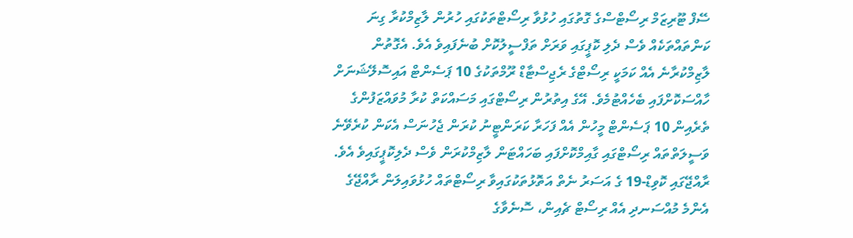ސޭފް ޓޫރިޒަމް ރިސޯޓްސްގެ ގޮތުގައި ހުޅުވާ ރިސޯޓްތަކުގައި ހުރުން ލާޒިމްކުރާ ގިނަ ކަންތައްތަކެއް ވެސް ދެލި ކޮޕީގައި ވަރަށް ތަފްސީލުކޮށް ބުނެފައިވެ އެވެ. އެގޮތުން ލާޒިމްކުރާނެ އެއް ކަމަކީ ރިސޯޓްގެ ރެޖިސްޓާޑް ރޫމްތަކުގެ 10 ޕަސެންޓް އައިސޮލޭޝަނަށް ހާއްސަކޮށްފައި ބެހެއްޓުމެވެ. އޭގެ އިތުރުން ރިސޯޓްގައި މަސައްކަތް ކުރާ މުވައްޒަފުންގެ ތެރެއިން 10 ޕަސެންޓް މީހުން އެއް ފަހަރާ ކަރަންޓީނު ކުރަން ޖެހުނަސް އެކަން ކުރެވޭނެ ވަސީލަތްތައް ރިސޯޓްގައި ގާއިމްކޮށްފައި ބަހައްޓަން ލާޒިމްކުރަން ވެސް ދެލިކޮޕީގައިވެ އެވެ.
ރާއްޖޭގައި ކޮވިޑް-19 ގެ އަސަރު ނެތް އަތޮޅުތަކުގައިވާ ރިސޯޓްތައް ހުޅުވައިލަން ރާއްޖޭގެ އެންމެ މުއްސަނދި އެއް ރިސޯޓް ޗެއިން، ސޮނެވާގެ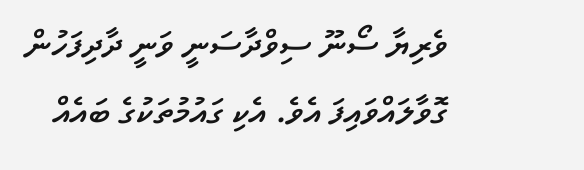ވެރިޔާ ސޯނޫ ސިވްދާސަނީ ވަނީ ދާދިފަހުން ގޮވާލައްވައިފަ އެވެ. އެކި ގައުމުތަކުގެ ބައެއް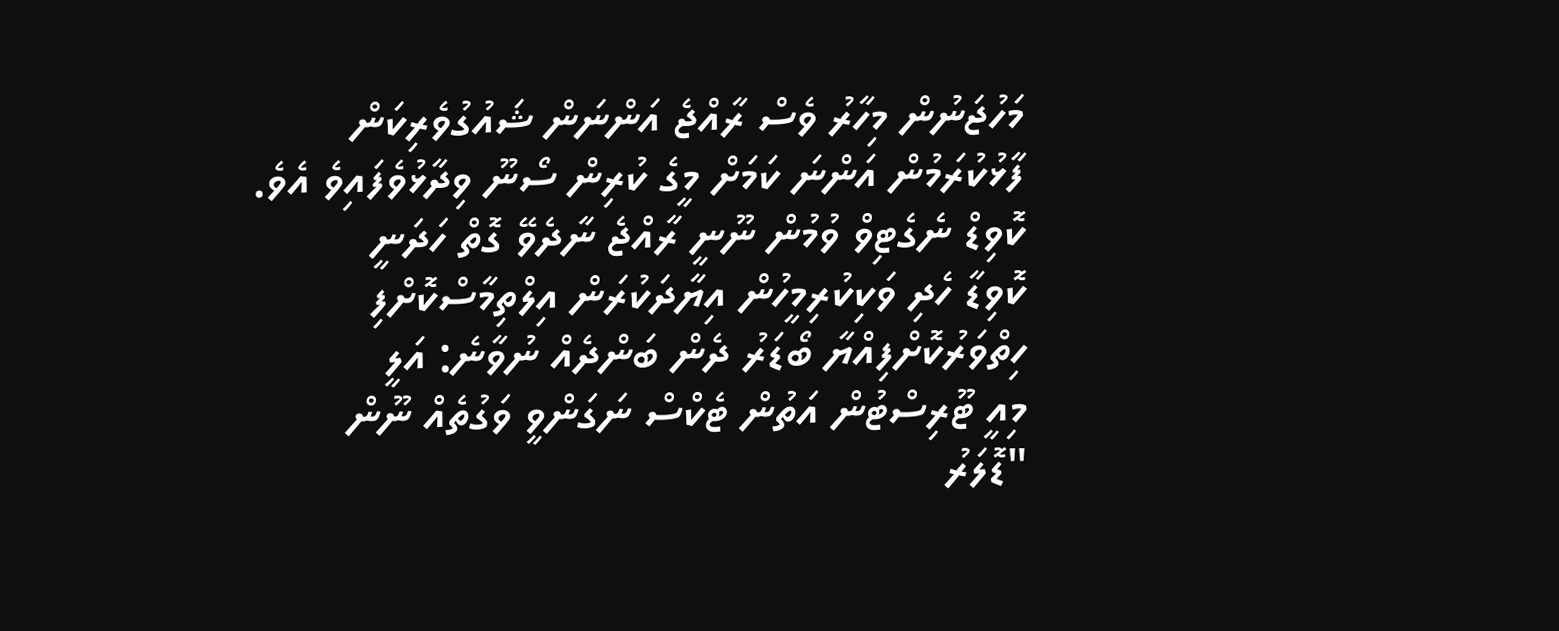މަހުޖަނުން މިހާރު ވެސް ރާއްޖެ އަންނަން ޝައުގުވެރިކަން ފާޅުކުރަމުން އަންނަ ކަމަށް މީގެ ކުރިން ސޯނޫ ވިދާޅުވެފައިވެ އެވެ.
ކޮވިޑް ނެގެޓިވް ވުމުން ނޫނީ ރާއްޖެ ނާދެވޭ ގޮތް ހަދަނީ
ކޮވިޑާ ހެދި ވަކިކުރިމީހުން އިޔާދަކުރަން އިލްތިމާސްކޮށްފި
ހިތްވަރުކޮށްފިއްޔާ ބޯޑަރު ދެން ބަންދެއް ނުވާނެ: އަލީ
މިއީ ޓޫރިސްޓުން އަތުން ޓެކްސް ނަގަންވީ ވަގުތެއް ނޫން
"ޑޮލަރު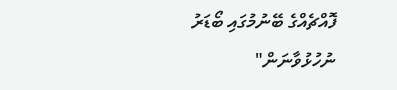ފޮއްޗެއްގެ ބޭނުމުގައި ބޯޑަރު ނުހުޅުވާނަން"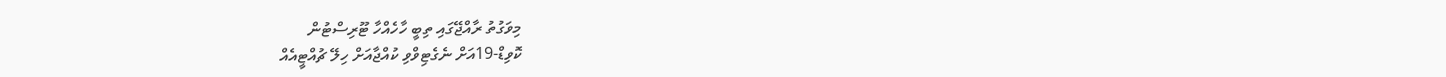މިވަގުތު ރާއްޖޭގައި ތިބީ ހާހެއްހާ ޓޫރިސްޓުން
ކޮވިޑް-19އަށް ނެގެޓިވްވި ކުއްޖާއަށް ހިލޭ ޗުއްޓީއެއް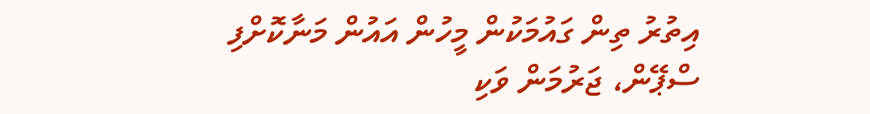އިތުރު ތިން ގައުމަކުން މީހުން އައުން މަނާކޮށްފި
ސްޕޭން، ޖަރުމަން ވަކި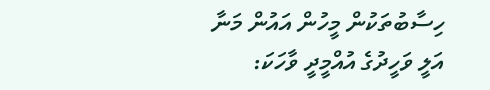ހިސާބުތަކުން މީހުން އައުން މަނާ
އަލީ ވަހީދުގެ އުއްމީދީ ވާހަކަ: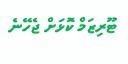ޓޫރިޒަމް ކޮޅަށް ޖެހޭނެ